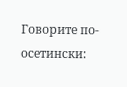Говорите по-осетински: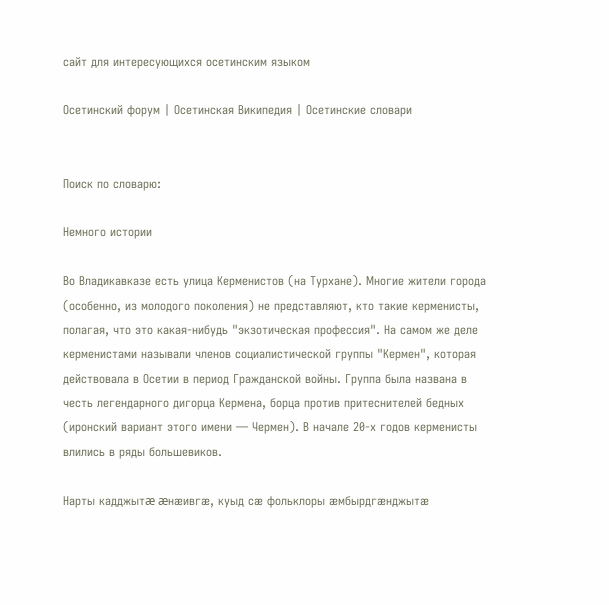сайт для интересующихся осетинским языком

Осетинский форум | Осетинская Википедия | Осетинские словари


Поиск по словарю:

Немного истории

Во Владикавказе есть улица Керменистов (на Турхане). Многие жители города (особенно, из молодого поколения) не представляют, кто такие керменисты, полагая, что это какая-нибудь "экзотическая профессия". На самом же деле керменистами называли членов социалистической группы "Кермен", которая действовала в Осетии в период Гражданской войны. Группа была названа в честь легендарного дигорца Кермена, борца против притеснителей бедных (иронский вариант этого имени — Чермен). В начале 20-х годов керменисты влились в ряды большевиков.

Нарты кадджытæ æнæивгæ, куыд сæ фольклоры æмбырдгæнджытæ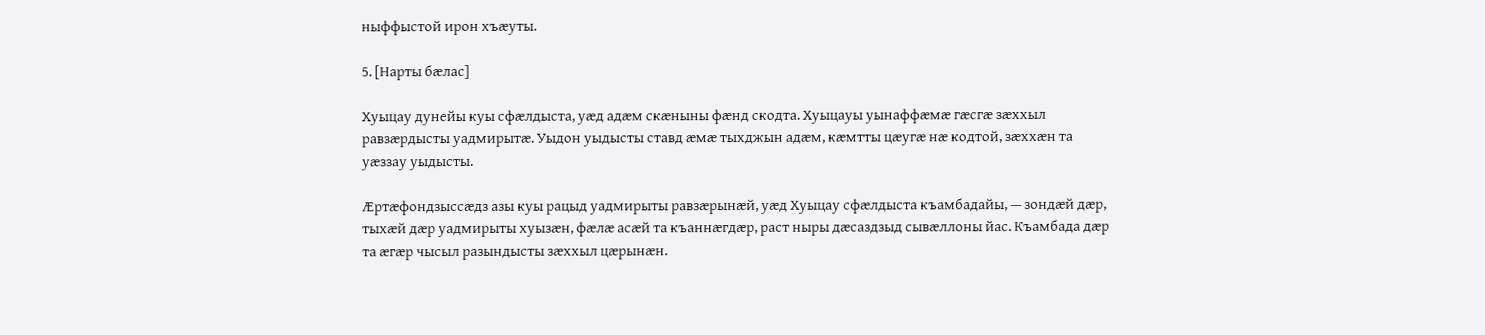ныффыстой ирон хъæуты.

5. [Нарты бæлас]

Хуыцау дунейы куы сфæлдыста, уæд адæм скæныны фæнд скодта. Хуыцауы уынаффæмæ гæсгæ зæххыл равзæрдысты уадмирытæ. Уыдон уыдысты ставд æмæ тыхджын адæм, кæмтты цæугæ нæ кодтой, зæххæн та уæззау уыдысты.

Æртæфондзыссæдз азы куы рацыд уадмирыты равзæрынæй, уæд Хуыцау сфæлдыста къамбадайы, — зондæй дæр, тыхæй дæр уадмирыты хуызæн, фæлæ асæй та къаннæгдæр, раст ныры дæсаздзыд сывæллоны йас. Къамбада дæр та æгæр чысыл разындысты зæххыл цæрынæн.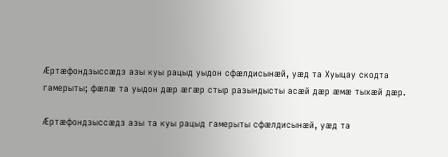Æртæфондзыссæдз азы куы рацыд уыдон сфæлдисынæй, уæд та Хуыцау скодта гамерыты; фæлæ та уыдон дæр æгæр стыр разындысты асæй дæр æмæ тыхæй дæр.

Æртæфондзыссæдз азы та куы рацыд гамерыты сфæлдисынæй, уæд та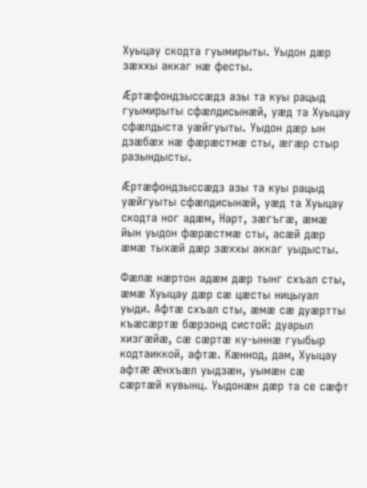Хуыцау скодта гуымирыты. Уыдон дæр зæххы аккаг нæ фесты.

Æртæфондзыссæдз азы та куы рацыд гуымирыты сфæлдисынæй, уæд та Хуыцау сфæлдыста уæйгуыты. Уыдон дæр ын дзæбæх нæ фæрæстмæ сты, æгæр стыр разындысты.

Æртæфондзыссæдз азы та куы рацыд уæйгуыты сфæлдисынæй, уæд та Хуыцау скодта ног адæм, Нарт, зæгъгæ, æмæ йын уыдон фæрæстмæ сты, асæй дæр æмæ тыхæй дæр зæххы аккаг уыдысты.

Фæлæ нæртон адæм дæр тынг схъал сты, æмæ Хуыцау дæр сæ цæсты ницыуал уыди. Афтæ схъал сты, æмæ сæ дуæртты къæсæртæ бæрзонд систой: дуарыл хизгæйæ, сæ сæртæ ку-ыннæ гуыбыр кодтаиккой, афтæ. Кæннод, дам, Хуыцау афтæ æнхъæл уыдзæн, уымæн сæ сæртæй кувынц. Уыдонæн дæр та се сæфт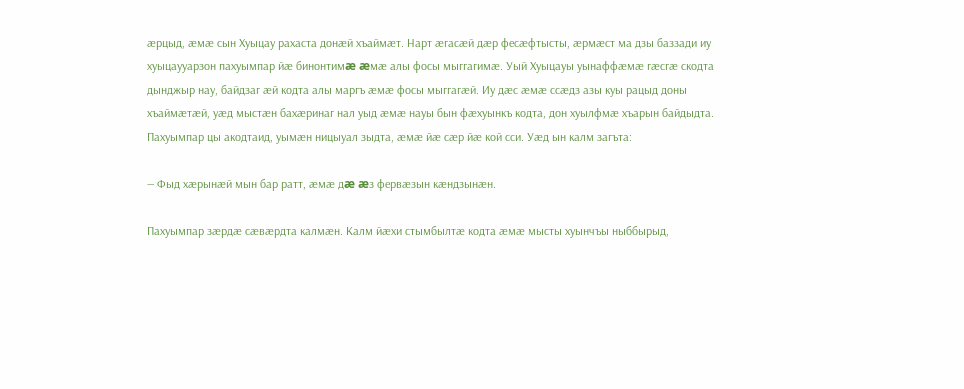æрцыд, æмæ сын Хуыцау рахаста донæй хъаймæт. Нарт æгасæй дæр фесæфтысты, æрмæст ма дзы баззади иу хуыцаууарзон пахуымпар йæ бинонтимæ æмæ алы фосы мыггагимæ. Уый Хуыцауы уынаффæмæ гæсгæ скодта дынджыр нау, байдзаг æй кодта алы маргъ æмæ фосы мыггагæй. Иу дæс æмæ ссæдз азы куы рацыд доны хъаймæтæй, уæд мыстæн бахæринаг нал уыд æмæ науы бын фæхуынкъ кодта, дон хуылфмæ хъарын байдыдта. Пахуымпар цы акодтаид, уымæн ницыуал зыдта, æмæ йæ сæр йæ кой сси. Уæд ын калм загъта:

— Фыд хæрынæй мын бар ратт, æмæ дæ æз фервæзын кæндзынæн.

Пахуымпар зæрдæ сæвæрдта калмæн. Калм йæхи стымбылтæ кодта æмæ мысты хуынчъы ныббырыд,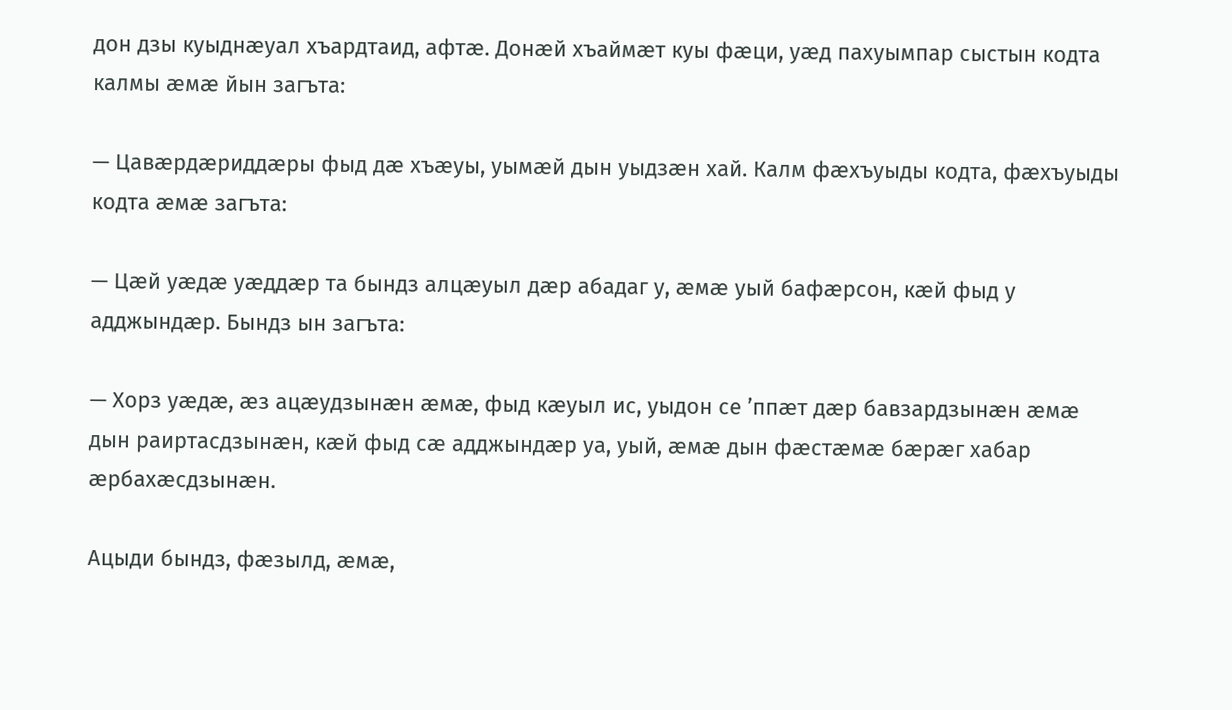дон дзы куыднæуал хъардтаид, афтæ. Донæй хъаймæт куы фæци, уæд пахуымпар сыстын кодта калмы æмæ йын загъта:

— Цавæрдæриддæры фыд дæ хъæуы, уымæй дын уыдзæн хай. Калм фæхъуыды кодта, фæхъуыды кодта æмæ загъта:

— Цæй уæдæ уæддæр та бындз алцæуыл дæр абадаг у, æмæ уый бафæрсон, кæй фыд у адджындæр. Бындз ын загъта:

— Хорз уæдæ, æз ацæудзынæн æмæ, фыд кæуыл ис, уыдон се ’ппæт дæр бавзардзынæн æмæ дын раиртасдзынæн, кæй фыд сæ адджындæр уа, уый, æмæ дын фæстæмæ бæрæг хабар æрбахæсдзынæн.

Ацыди бындз, фæзылд, æмæ,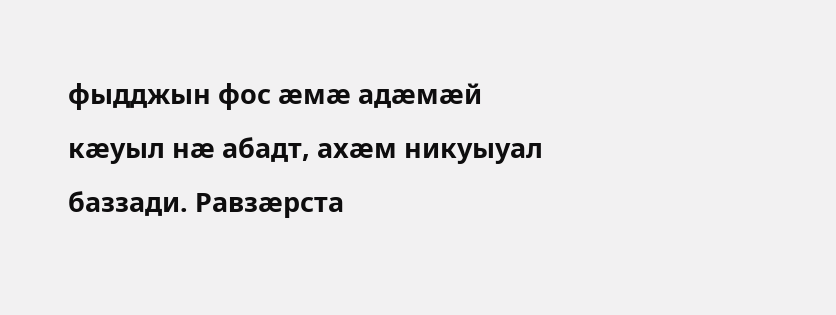фыдджын фос æмæ адæмæй кæуыл нæ абадт, ахæм никуыуал баззади. Равзæрста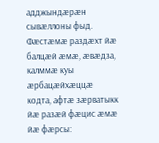адджындæрæн сывæллоны фыд. Фæстæмæ раздæхт йæ балцæй æмæ, æвæдза, калммæ куы æрбацæйхæццæ кодта, афтæ зæрватыкк йæ разæй фæцис æмæ йæ фæрсы: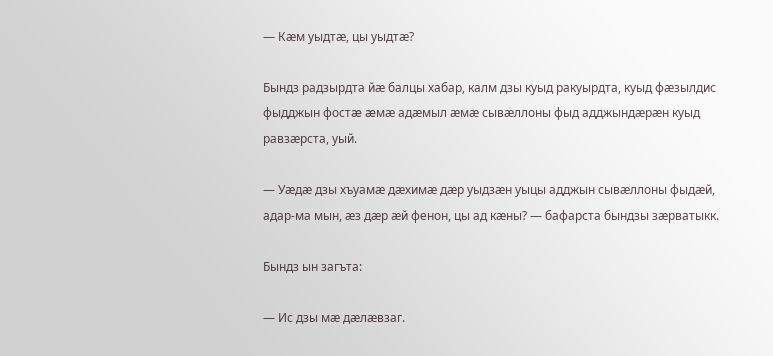— Кæм уыдтæ, цы уыдтæ?

Бындз радзырдта йæ балцы хабар, калм дзы куыд ракуырдта, куыд фæзылдис фыдджын фостæ æмæ адæмыл æмæ сывæллоны фыд адджындæрæн куыд равзæрста, уый.

— Уæдæ дзы хъуамæ дæхимæ дæр уыдзæн уыцы адджын сывæллоны фыдæй, адар-ма мын, æз дæр æй фенон, цы ад кæны? — бафарста бындзы зæрватыкк.

Бындз ын загъта:

— Ис дзы мæ дæлæвзаг.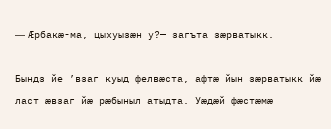— Æрбакæ-ма, цыхуызæн у?— загъта зæрватыкк.

Бындз йе ’взаг куыд фелвæста, афтæ йын зæрватыкк йæ ласт æвзаг йæ рæбыныл атыдта. Уæдæй фæстæмæ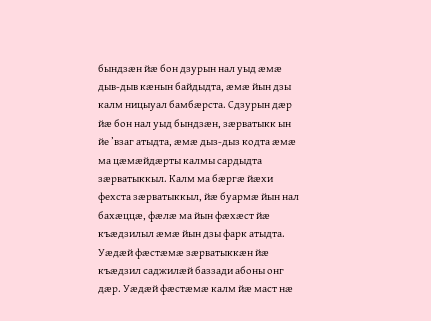бындзæн йæ бон дзурын нал уыд æмæ дыв-дыв кæнын байдыдта, æмæ йын дзы калм ницыуал бамбæрста. Сдзурын дæр йæ бон нал уыд бындзæн, зæрватыкк ын йе ’взаг атыдта, æмæ дыз-дыз кодта æмæ ма цæмæйдæрты калмы сардыдта зæрватыккыл. Калм ма бæргæ йæхи фехста зæрватыккыл, йæ буармæ йын нал бахæццæ, фæлæ ма йын фæхæст йæ къæдзилыл æмæ йын дзы фарк атыдта. Уæдæй фæстæмæ зæрватыккæн йæ къæдзил саджилæй баззади абоны онг дæр. Уæдæй фæстæмæ калм йæ маст нæ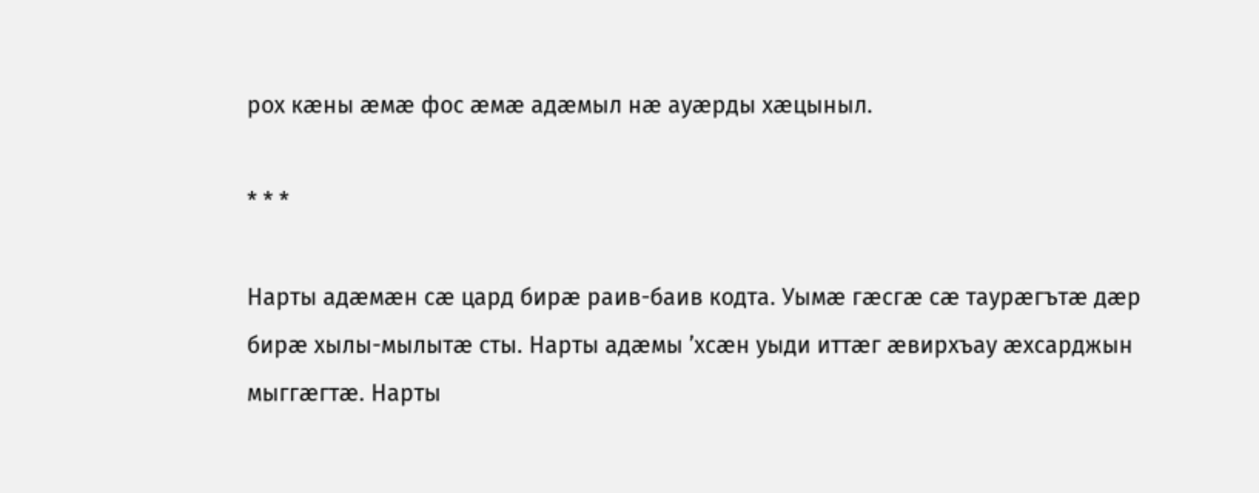рох кæны æмæ фос æмæ адæмыл нæ ауæрды хæцыныл.

* * *

Нарты адæмæн сæ цард бирæ раив-баив кодта. Уымæ гæсгæ сæ таурæгътæ дæр бирæ хылы-мылытæ сты. Нарты адæмы ’хсæн уыди иттæг æвирхъау æхсарджын мыггæгтæ. Нарты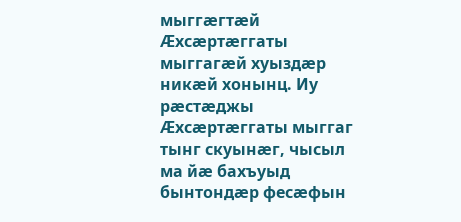мыггæгтæй Æхсæртæггаты мыггагæй хуыздæр никæй хонынц. Иу рæстæджы Æхсæртæггаты мыггаг тынг скуынæг, чысыл ма йæ бахъуыд бынтондæр фесæфын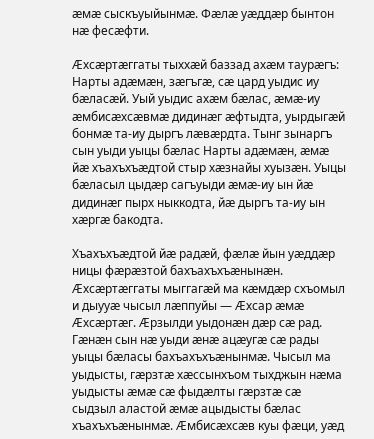æмæ сыскъуыйынмæ. Фæлæ уæддæр бынтон нæ фесæфти.

Æхсæртæггаты тыххæй баззад ахæм таурæгъ: Нарты адæмæн, зæгъгæ, сæ цард уыдис иу бæласæй. Уый уыдис ахæм бæлас, æмæ-иу æмбисæхсæвмæ дидинæг æфтыдта, уырдыгæй бонмæ та-иу дыргъ лæвæрдта. Тынг зынаргъ сын уыди уыцы бæлас Нарты адæмæн, æмæ йæ хъахъхъæдтой стыр хæзнайы хуызæн. Уыцы бæласыл цыдæр сагъуыди æмæ-иу ын йæ дидинæг пырх ныккодта, йæ дыргъ та-иу ын хæргæ бакодта.

Хъахъхъæдтой йæ радæй, фæлæ йын уæддæр ницы фæрæзтой бахъахъхъæнынæн. Æхсæртæггаты мыггагæй ма кæмдæр схъомыл и дыууæ чысыл лæппуйы — Æхсар æмæ Æхсæртæг. Æрзылди уыдонæн дæр сæ рад. Гæнæн сын нæ уыди æнæ ацæугæ сæ рады уыцы бæласы бахъахъхъæнынмæ. Чысыл ма уыдысты, гæрзтæ хæссынхъом тыхджын нæма уыдысты æмæ сæ фыдæлты гæрзтæ сæ сыдзыл аластой æмæ ацыдысты бæлас хъахъхъæнынмæ. Æмбисæхсæв куы фæци, уæд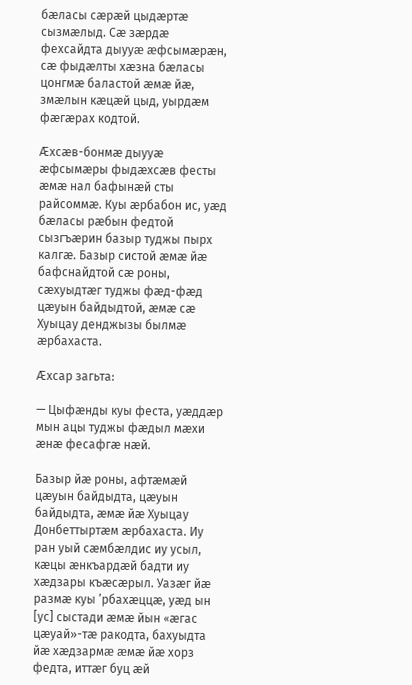бæласы сæрæй цыдæртæ сызмæлыд. Сæ зæрдæ фехсайдта дыууæ æфсымæрæн, сæ фыдæлты хæзна бæласы цонгмæ баластой æмæ йæ, змæлын кæцæй цыд, уырдæм фæгæрах кодтой.

Æхсæв-бонмæ дыууæ æфсымæры фыдæхсæв фесты æмæ нал бафынæй сты райсоммæ. Куы æрбабон ис, уæд бæласы рæбын федтой сызгъæрин базыр туджы пырх калгæ. Базыр систой æмæ йæ бафснайдтой сæ роны, сæхуыдтæг туджы фæд-фæд цæуын байдыдтой, æмæ сæ Хуыцау денджызы былмæ æрбахаста.

Æхсар загьта:

— Цыфæнды куы феста, уæддæр мын ацы туджы фæдыл мæхи æнæ фесафгæ нæй.

Базыр йæ роны, афтæмæй цæуын байдыдта, цæуын байдыдта, æмæ йæ Хуыцау Донбеттыртæм æрбахаста. Иу ран уый сæмбæлдис иу усыл, кæцы æнкъардæй бадти иу хæдзары къæсæрыл. Уазæг йæ размæ куы ’рбахæццæ, уæд ын [ус] сыстади æмæ йын «æгас цæуай»-тæ ракодта, бахуыдта йæ хæдзармæ æмæ йæ хорз федта, иттæг буц æй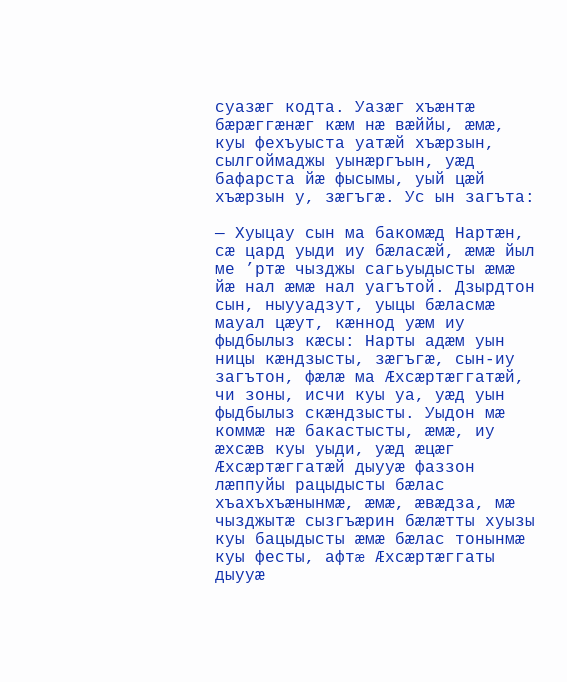суазæг кодта. Уазæг хъæнтæ бæрæггæнæг кæм нæ вæййы, æмæ, куы фехъуыста уатæй хъæрзын, сылгоймаджы уынæргъын, уæд бафарста йæ фысымы, уый цæй хъæрзын у, зæгъгæ. Ус ын загъта:

— Хуыцау сын ма бакомæд Нартæн, сæ цард уыди иу бæласæй, æмæ йыл ме ’ртæ чызджы сагьуыдысты æмæ йæ нал æмæ нал уагътой. Дзырдтон сын, ныууадзут, уыцы бæласмæ мауал цæут, кæннод уæм иу фыдбылыз кæсы: Нарты адæм уын ницы кæндзысты, зæгъгæ, сын-иу загътон, фæлæ ма Æхсæртæггатæй, чи зоны, исчи куы уа, уæд уын фыдбылыз скæндзысты. Уыдон мæ коммæ нæ бакастысты, æмæ, иу æхсæв куы уыди, уæд æцæг Æхсæртæггатæй дыууæ фаззон лæппуйы рацыдысты бæлас хъахъхъæнынмæ, æмæ, æвæдза, мæ чызджытæ сызгъæрин бæлæтты хуызы куы бацыдысты æмæ бæлас тонынмæ куы фесты, афтæ Æхсæртæггаты дыууæ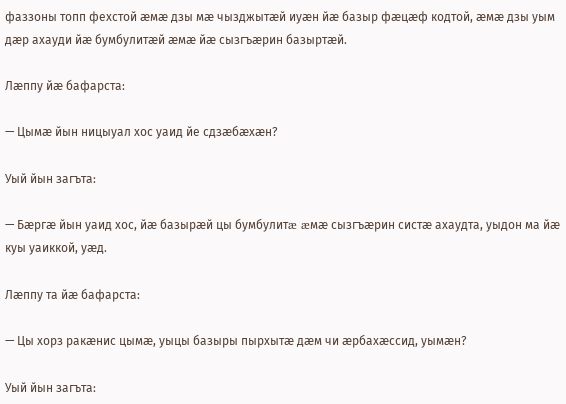фаззоны топп фехстой æмæ дзы мæ чызджытæй иуæн йæ базыр фæцæф кодтой, æмæ дзы уым дæр ахауди йæ бумбулитæй æмæ йæ сызгъæрин базыртæй.

Лæппу йæ бафарста:

— Цымæ йын ницыуал хос уаид йе сдзæбæхæн?

Уый йын загъта:

— Бæргæ йын уаид хос, йæ базырæй цы бумбулитæ æмæ сызгъæрин систæ ахаудта, уыдон ма йæ куы уаиккой, уæд.

Лæппу та йæ бафарста:

— Цы хорз ракæнис цымæ, уыцы базыры пырхытæ дæм чи æрбахæссид, уымæн?

Уый йын загъта: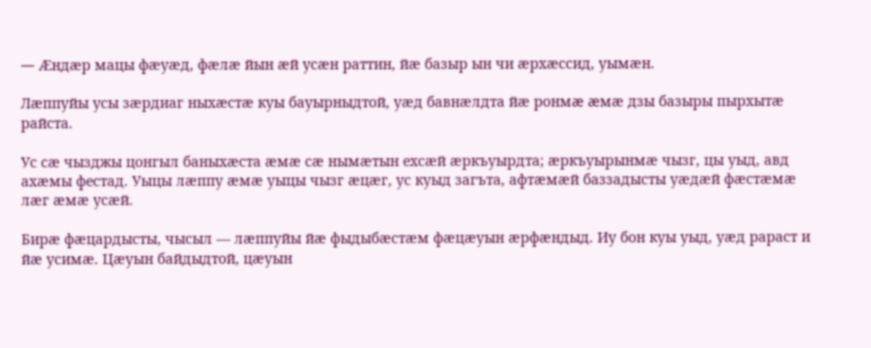— Æндæр мацы фæуæд, фæлæ йын æй усæн раттин, йæ базыр ын чи æрхæссид, уымæн.

Лæппуйы усы зæрдиаг ныхæстæ куы бауырныдтой, уæд бавнæлдта йæ ронмæ æмæ дзы базыры пырхытæ райста.

Ус сæ чызджы цонгыл баныхæста æмæ сæ нымæтын ехсæй æркъуырдта; æркъуырынмæ чызг, цы уыд, авд ахæмы фестад. Уыцы лæппу æмæ уыцы чызг æцæг, ус куыд загъта, афтæмæй баззадысты уæдæй фæстæмæ лæг æмæ усæй.

Бирæ фæцардысты, чысыл — лæппуйы йæ фыдыбæстæм фæцæуын æрфæндыд. Иу бон куы уыд, уæд рараст и йæ усимæ. Цæуын байдыдтой, цæуын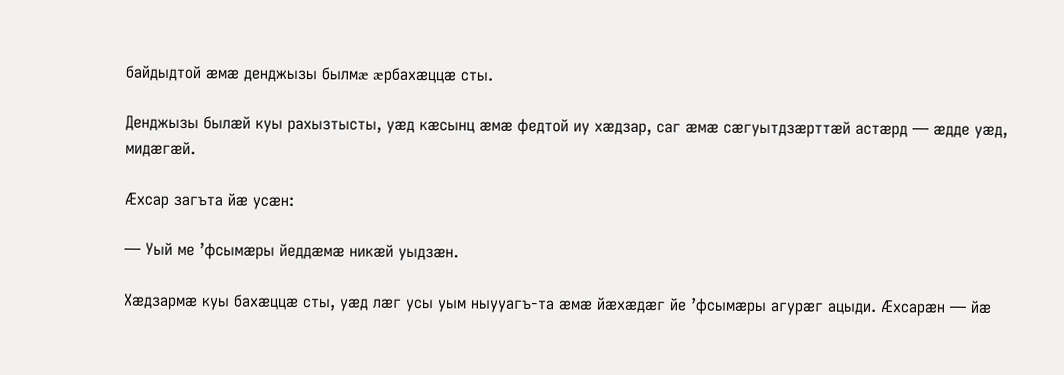байдыдтой æмæ денджызы былмæ æрбахæццæ сты.

Денджызы былæй куы рахызтысты, уæд кæсынц æмæ федтой иу хæдзар, саг æмæ сæгуытдзæрттæй астæрд — æдде уæд, мидæгæй.

Æхсар загъта йæ усæн:

— Уый ме ’фсымæры йеддæмæ никæй уыдзæн.

Хæдзармæ куы бахæццæ сты, уæд лæг усы уым ныууагъ-та æмæ йæхæдæг йе ’фсымæры агурæг ацыди. Æхсарæн — йæ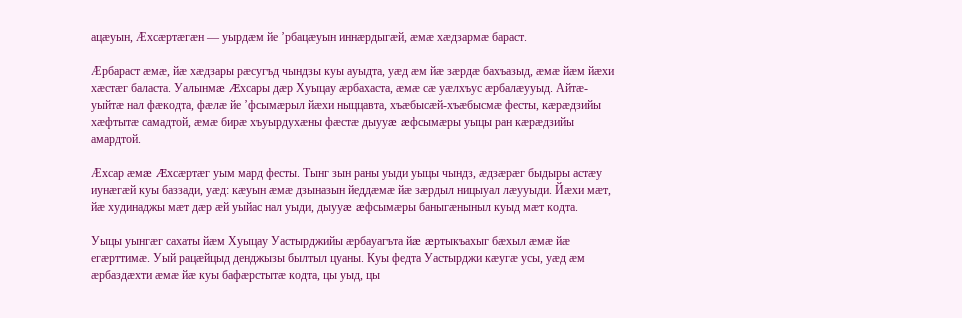ацæуын, Æхсæртæгæн — уырдæм йе ’рбацæуын иннæрдыгæй, æмæ хæдзармæ бараст.

Æрбараст æмæ, йæ хæдзары рæсугъд чындзы куы ауыдта, уæд æм йæ зæрдæ бахъазыд, æмæ йæм йæхи хæстæг баласта. Уалынмæ Æхсары дæр Хуыцау æрбахаста, æмæ сæ уæлхъус æрбалæууыд. Айтæ-уыйтæ нал фæкодта, фæлæ йе ’фсымæрыл йæхи ныццавта, хъæбысæй-хъæбысмæ фесты, кæрæдзийы хæфтытæ самадтой, æмæ бирæ хъуырдухæны фæстæ дыууæ æфсымæры уыцы ран кæрæдзийы амардтой.

Æхсар æмæ Æхсæртæг уым мард фесты. Тынг зын раны уыди уыцы чындз, æдзæрæг быдыры астæу иунæгæй куы баззади, уæд: кæуын æмæ дзыназын йеддæмæ йæ зæрдыл ницыуал лæууыди. Йæхи мæт, йæ худинаджы мæт дæр æй уыйас нал уыди, дыууæ æфсымæры баныгæныныл куыд мæт кодта.

Уыцы уынгæг сахаты йæм Хуыцау Уастырджийы æрбауагъта йæ æртыкъахыг бæхыл æмæ йæ егæрттимæ. Уый рацæйцыд денджызы былтыл цуаны. Куы федта Уастырджи кæугæ усы, уæд æм æрбаздæхти æмæ йæ куы бафæрстытæ кодта, цы уыд, цы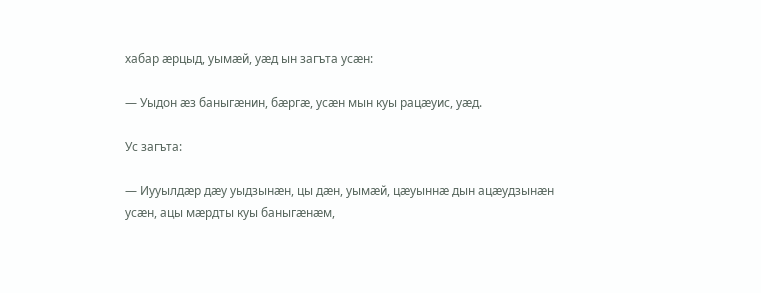хабар æрцыд, уымæй, уæд ын загъта усæн:

— Уыдон æз баныгæнин, бæргæ, усæн мын куы рацæуис, уæд.

Ус загъта:

— Иууылдæр дæу уыдзынæн, цы дæн, уымæй, цæуыннæ дын ацæудзынæн усæн, ацы мæрдты куы баныгæнæм,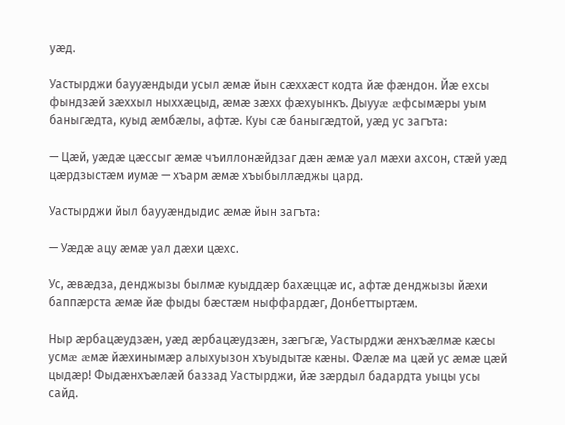уæд.

Уастырджи баууæндыди усыл æмæ йын сæххæст кодта йæ фæндон. Йæ ехсы фындзæй зæххыл ныххæцыд, æмæ зæхх фæхуынкъ. Дыууæ æфсымæры уым баныгæдта, куыд æмбæлы, афтæ. Куы сæ баныгæдтой, уæд ус загъта:

— Цæй, уæдæ цæссыг æмæ чъиллонæйдзаг дæн æмæ уал мæхи ахсон, стæй уæд цæрдзыстæм иумæ — хъарм æмæ хъыбыллæджы цард.

Уастырджи йыл баууæндыдис æмæ йын загъта:

— Уæдæ ацу æмæ уал дæхи цæхс.

Ус, æвæдза, денджызы былмæ куыддæр бахæццæ ис, афтæ денджызы йæхи баппæрста æмæ йæ фыды бæстæм ныффардæг, Донбеттыртæм.

Ныр æрбацæудзæн, уæд æрбацæудзæн, зæгъгæ, Уастырджи æнхъæлмæ кæсы усмæ æмæ йæхинымæр алыхуызон хъуыдытæ кæны. Фæлæ ма цæй ус æмæ цæй цыдæр! Фыдæнхъæлæй баззад Уастырджи, йæ зæрдыл бадардта уыцы усы сайд.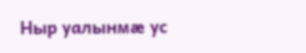Ныр уалынмæ ус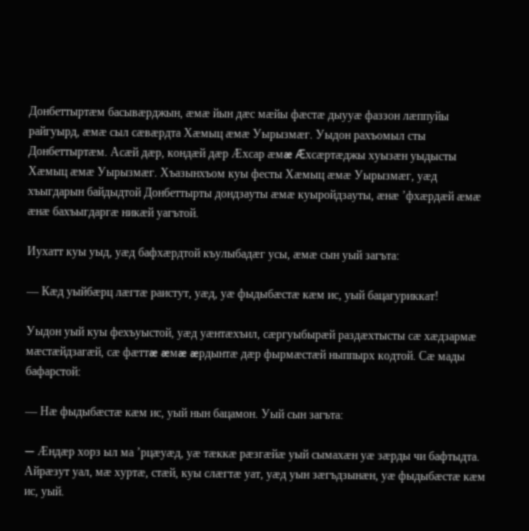Донбеттыртæм басывæрджын, æмæ йын дæс мæйы фæстæ дыууæ фаззон лæппуйы райгуырд, æмæ сыл сæвæрдта Хæмыц æмæ Уырызмæг. Уыдон рахъомыл сты Донбеттыртæм. Асæй дæр, кондæй дæр Æхсар æмæ Æхсæртæджы хуызæн уыдысты Хæмыц æмæ Уырызмæг. Хъазынхъом куы фесты Хæмыц æмæ Уырызмæг, уæд хъыгдарын байдыдтой Донбеттырты дондзауты æмæ куыройдзауты, æнæ ’фхæрдæй æмæ æнæ бахъыгдаргæ никæй уагътой.

Иухатт куы уыд, уæд бафхæрдтой къулыбадæг усы, æмæ сын уый загъта:

— Кæд уыйбæрц лæгтæ раистут, уæд, уæ фыдыбæстæ кæм ис, уый бацагуриккат!

Уыдон уый куы фехъуыстой, уæд уæнтæхъил, сæргуыбырæй раздæхтысты сæ хæдзармæ мæстæйдзагæй, сæ фæттæ æмæ æрдынтæ дæр фырмæстæй ныппырх кодтой. Сæ мады бафарстой:

— Нæ фыдыбæстæ кæм ис, уый нын бацамон. Уый сын загъта:

— Æндæр хорз ыл ма ’рцæуæд, уæ тæккæ рæзгæйæ уый сымахæн уæ зæрды чи бафтыдта. Айрæзут уал, мæ хуртæ, стæй, куы слæгтæ уат, уæд уын зæгъдзынæн, уæ фыдыбæстæ кæм ис, уый.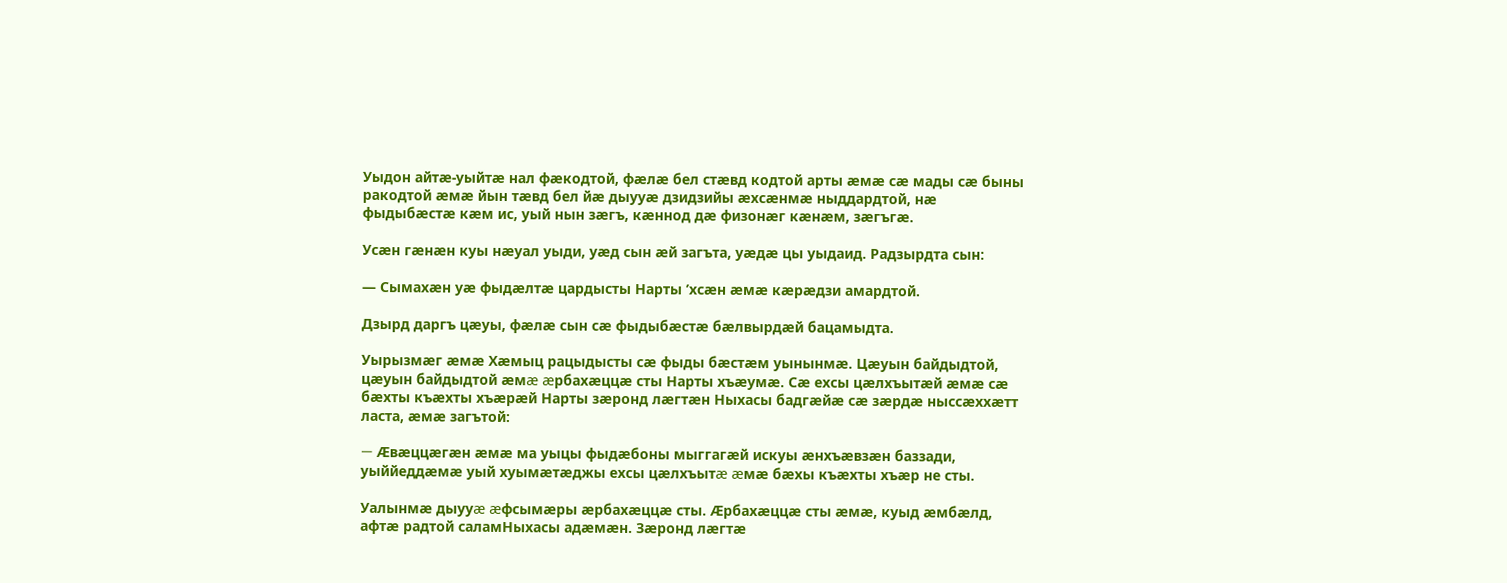Уыдон айтæ-уыйтæ нал фæкодтой, фæлæ бел стæвд кодтой арты æмæ сæ мады сæ быны ракодтой æмæ йын тæвд бел йæ дыууæ дзидзийы æхсæнмæ ныддардтой, нæ фыдыбæстæ кæм ис, уый нын зæгъ, кæннод дæ физонæг кæнæм, зæгъгæ.

Усæн гæнæн куы нæуал уыди, уæд сын æй загъта, уæдæ цы уыдаид. Радзырдта сын:

— Сымахæн уæ фыдæлтæ цардысты Нарты ’хсæн æмæ кæрæдзи амардтой.

Дзырд даргъ цæуы, фæлæ сын сæ фыдыбæстæ бæлвырдæй бацамыдта.

Уырызмæг æмæ Хæмыц рацыдысты сæ фыды бæстæм уынынмæ. Цæуын байдыдтой, цæуын байдыдтой æмæ æрбахæццæ сты Нарты хъæумæ. Сæ ехсы цæлхъытæй æмæ сæ бæхты къæхты хъæрæй Нарты зæронд лæгтæн Ныхасы бадгæйæ сæ зæрдæ ныссæххæтт ласта, æмæ загътой:

— Æвæццæгæн æмæ ма уыцы фыдæбоны мыггагæй искуы æнхъæвзæн баззади, уыййеддæмæ уый хуымæтæджы ехсы цæлхъытæ æмæ бæхы къæхты хъæр не сты.

Уалынмæ дыууæ æфсымæры æрбахæццæ сты. Æрбахæццæ сты æмæ, куыд æмбæлд, афтæ радтой саламНыхасы адæмæн. Зæронд лæгтæ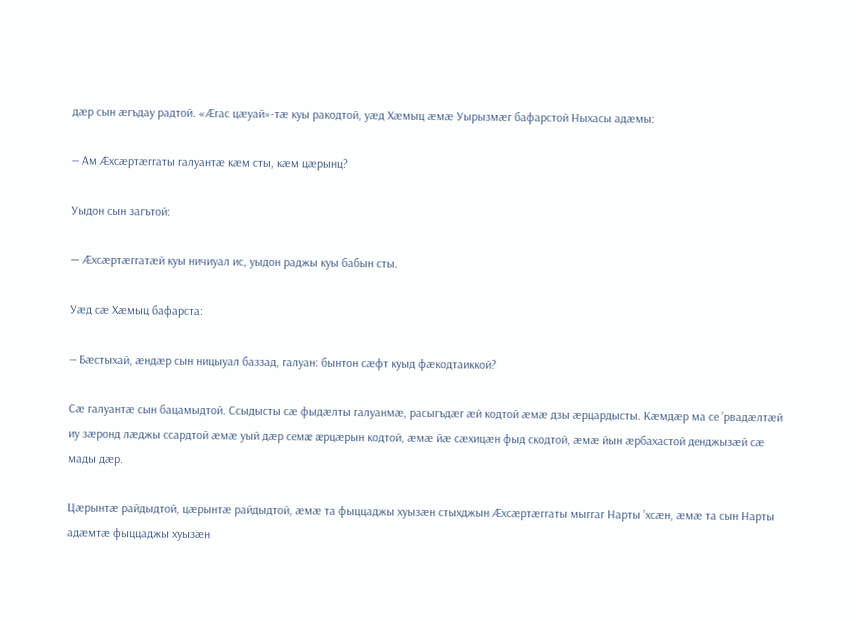дæр сын æгъдау радтой. «Æгас цæуай»-тæ куы ракодтой, уæд Хæмыц æмæ Уырызмæг бафарстой Ныхасы адæмы:

— Ам Æхсæртæггаты галуантæ кæм сты, кæм цæрынц?

Уыдон сын загътой:

— Æхсæртæггатæй куы ничиуал ис, уыдон раджы куы бабын сты.

Уæд сæ Хæмыц бафарста:

— Бæстыхай, æндæр сын ницыуал баззад, галуан: бынтон сæфт куыд фæкодтаиккой?

Сæ галуантæ сын бацамыдтой. Ссыдысты сæ фыдæлты галуанмæ, расыгъдæг æй кодтой æмæ дзы æрцардысты. Кæмдæр ма се ’рвадæлтæй иу зæронд лæджы ссардтой æмæ уый дæр семæ æрцæрын кодтой, æмæ йæ сæхицæн фыд скодтой, æмæ йын æрбахастой денджызæй сæ мады дæр.

Цæрынтæ райдыдтой, цæрынтæ райдыдтой, æмæ та фыццаджы хуызæн стыхджын Æхсæртæггаты мыггаг Нарты ’хсæн, æмæ та сын Нарты адæмтæ фыццаджы хуызæн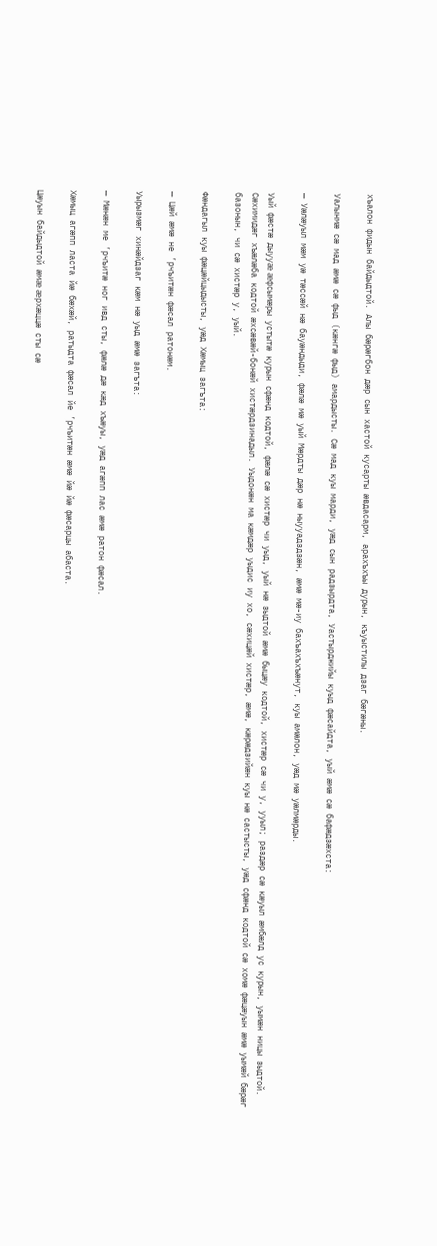хъалон фидын байдыдтой. Алы бæрæгбон дæр сын хастой кусарты æвдасарм, арахъхъы дурын, къуыстилы дзаг бæгæны.

Уалынмæ сæ мад æмæ сæ фыд (кæнгæ фыд) амардысты. Сæ мад куы марди, уæд сын радзырдта, Уастырджийы куыд фæсайдта, уый æмæ сæ бафæдзæхста:

— Уæлæуыл мæм уæ тæссæй нæ бауæндыди, фæлæ мæ уый Мæрдты дæр нæ ныууадздзæн, æмæ мæ-иу бахъахъхъæнут, куы амæлон, уæд мæ уæлмæрды.

Уый фæстæ дыууæ æфсымæры устытæ курын сфæнд кодтой, фæлæ сæ хистæр чи уыд, уый нæ зыдтой æмæ быцæу кодтой, хистæр сæ чи у, ууыл; раздæр сæ кæуыл æмбæлд ус курын, уымæн ницы зыдтой. Сæхимидæг хъæлæба кодтой æхсæвæй-бонæй хистæрдзинадыл. Уыдонæн ма кæмдæр уыдис иу хо, сæхицæй хистæр, æмæ, кæрæдзийæн куы нæ састысты, уæд сфæнд кодтой сæ хомæ фæцæуын æмæ уымæй бæрæг базонын, чи сæ хистæр у, уый.

Фæндагыл куы фæцæйцыдысты, уæд Хæмыц загъта:

— Цæй æмæ не ’рчъитæн фæсал ратонæм.

Уырызмæг хинæйдзаг кæм нæ уыд æмæ загъта:

— Мæнæн ме ’рчъитæ ног ивд сты, фæлæ дæ кæд хъæуы, уæд агæпп лас æмæ ратон фæсал.

Хæмыц агæпп ласта йæ бæхæй, ратыдта фæсал йе ’рчъитæн æмæ йæ йæ фæсарцы абаста.

Цæуын байдыдтой æмæ æрхæццæ сты сæ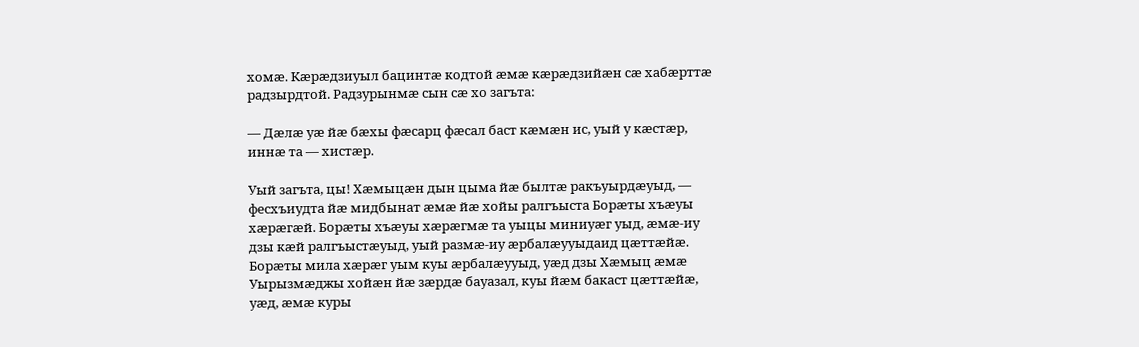хомæ. Кæрæдзиуыл бацинтæ кодтой æмæ кæрæдзийæн сæ хабæрттæ радзырдтой. Радзурынмæ сын сæ хо загъта:

— Дæлæ уæ йæ бæхы фæсарц фæсал баст кæмæн ис, уый у кæстæр, иннæ та — хистæр.

Уый загъта, цы! Хæмыцæн дын цыма йæ былтæ ракъуырдæуыд, — фесхъиудта йæ мидбынат æмæ йæ хойы ралгъыста Борæты хъæуы хæрæгæй. Борæты хъæуы хæрæгмæ та уыцы миниуæг уыд, æмæ-иу дзы кæй ралгъыстæуыд, уый размæ-иу æрбалæууыдаид цæттæйæ. Борæты мила хæрæг уым куы æрбалæууыд, уæд дзы Хæмыц æмæ Уырызмæджы хойæн йæ зæрдæ бауазал, куы йæм бакаст цæттæйæ, уæд, æмæ куры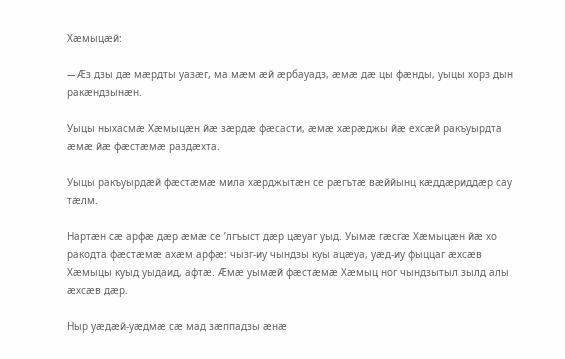Хæмыцæй:

— Æз дзы дæ мæрдты уазæг, ма мæм æй æрбауадз, æмæ дæ цы фæнды, уыцы хорз дын ракæндзынæн.

Уыцы ныхасмæ Хæмыцæн йæ зæрдæ фæсасти, æмæ хæрæджы йæ ехсæй ракъуырдта æмæ йæ фæстæмæ раздæхта.

Уыцы ракъуырдæй фæстæмæ мила хæрджытæн се рæгътæ вæййынц кæддæриддæр сау тæлм.

Нартæн сæ арфæ дæр æмæ се ’лгъыст дæр цæуаг уыд. Уымæ гæсгæ Хæмыцæн йæ хо ракодта фæстæмæ ахæм арфæ: чызг-иу чындзы куы ацæуа, уæд-иу фыццаг æхсæв Хæмыцы куыд уыдаид, афтæ. Æмæ уымæй фæстæмæ Хæмыц ног чындзытыл зылд алы æхсæв дæр.

Ныр уæдæй-уæдмæ сæ мад зæппадзы æнæ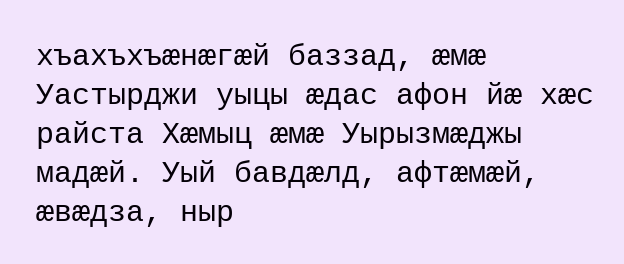хъахъхъæнæгæй баззад, æмæ Уастырджи уыцы æдас афон йæ хæс райста Хæмыц æмæ Уырызмæджы мадæй. Уый бавдæлд, афтæмæй, æвæдза, ныр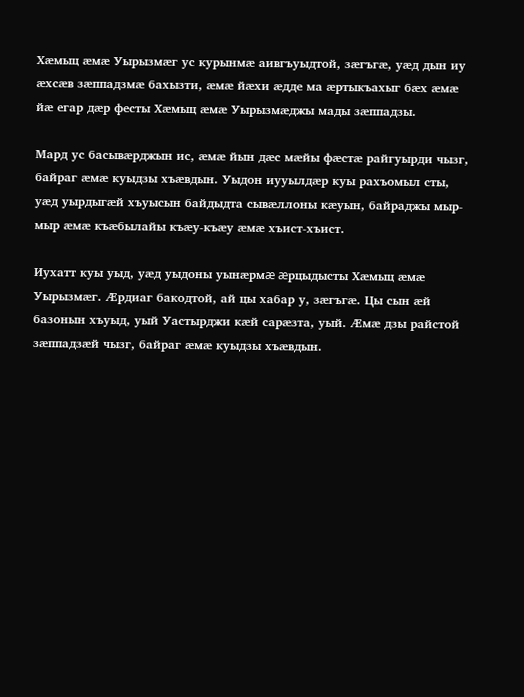Хæмыц æмæ Уырызмæг ус курынмæ аивгъуыдтой, зæгъгæ, уæд дын иу æхсæв зæппадзмæ бахызти, æмæ йæхи æдде ма æртыкъахыг бæх æмæ йæ егар дæр фесты Хæмыц æмæ Уырызмæджы мады зæппадзы.

Мард ус басывæрджын ис, æмæ йын дæс мæйы фæстæ райгуырди чызг, байраг æмæ куыдзы хъæвдын. Уыдон иууылдæр куы рахъомыл сты, уæд уырдыгæй хъуысын байдыдта сывæллоны кæуын, байраджы мыр-мыр æмæ къæбылайы къæу-къæу æмæ хъист-хъист.

Иухатт куы уыд, уæд уыдоны уынæрмæ æрцыдысты Хæмыц æмæ Уырызмæг. Æрдиаг бакодтой, ай цы хабар у, зæгъгæ. Цы сын æй базонын хъуыд, уый Уастырджи кæй сарæзта, уый. Æмæ дзы райстой зæппадзæй чызг, байраг æмæ куыдзы хъæвдын.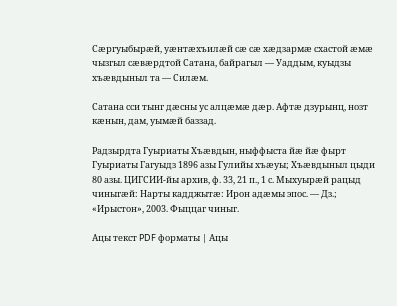Сæргуыбырæй, уæнтæхъилæй сæ сæ хæдзармæ схастой æмæ чызгыл сæвæрдтой Сатана, байрагыл — Уаддым, куыдзы хъæвдыныл та — Силæм.

Сатана сси тынг дæсны ус алцæмæ дæр. Афтæ дзурынц, нозт кæнын, дам, уымæй баззад.

Радзырдта Гуыриаты Хъæвдын, ныффыста йæ йæ фырт Гуыриаты Гагуыдз 1896 азы Гулийы хъæуы; Хъæвдыныл цыди 80 азы. ЦИГСИИ-йы архив, ф. 33, 21 п., 1 с. Мыхуырæй рацыд чиныгæй: Нарты кадджытæ: Ирон адæмы эпос. — Дз.; «Ирыстон», 2003. Фыццаг чиныг.

Ацы текст PDF форматы | Ацы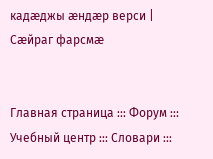кадæджы æндæр верси | Сæйраг фарсмæ


Главная страница ::: Форум ::: Учебный центр ::: Словари :::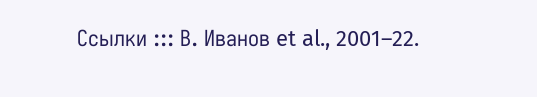Ссылки ::: В. Иванов et al., 2001–22.